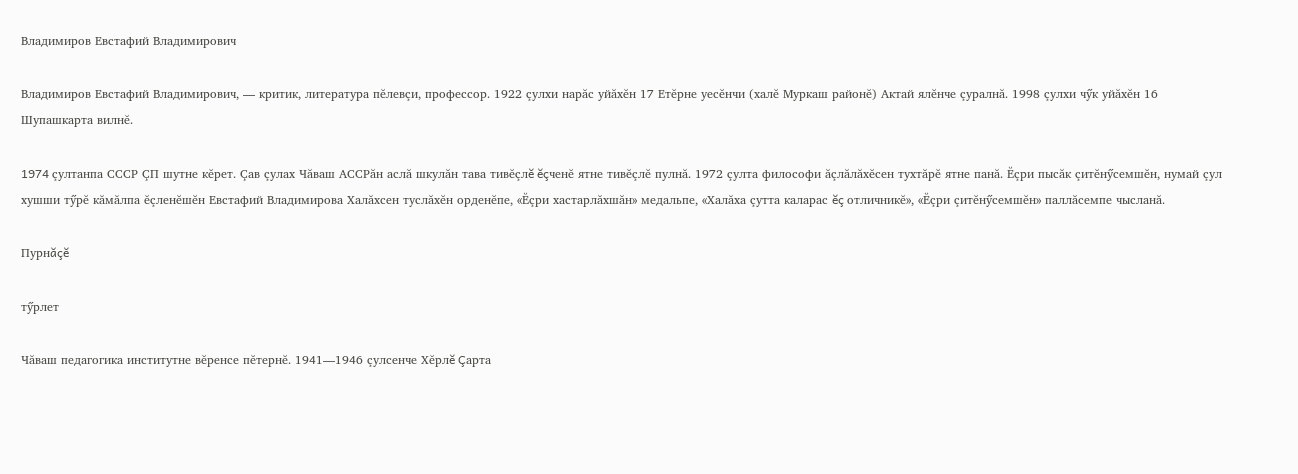Владимиров Евстафий Владимирович

Владимиров Евстафий Владимирович, — критик, литература пĕлевçи, профессор. 1922 çулхи нарăс уйăхĕн 17 Етĕрне уесĕнчи (халĕ Муркаш районĕ) Актай ялĕнче çуралнă. 1998 çулхи чӳк уйăхĕн 16 Шупашкарта вилнĕ.

1974 çултанпа СССР ÇП шутне кĕрет. Çав çулах Чăваш АССРăн аслă шкулăн тава тивĕçлĕ ĕçченĕ ятне тивĕçлĕ пулнă. 1972 çулта философи ăçлăлăхĕсен тухтăрĕ ятне панă. Ӗçри пысăк çитĕнӳсемшĕн, нумай çул хушши тӳрĕ кăмăлпа ĕçленĕшĕн Евстафий Владимирова Халăхсен туслăхĕн орденĕпе, «Ӗçри хастарлăхшăн» медальпе, «Халăха çутта каларас ĕç отличникĕ», «Ӗçри çитĕнӳсемшĕн» паллăсемпе чысланă.

Пурнăçĕ

тӳрлет

Чăваш педагогика институтне вĕренсе пĕтернĕ. 1941—1946 çулсенче Хĕрлĕ Çарта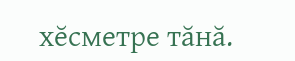хĕсметре тăнă.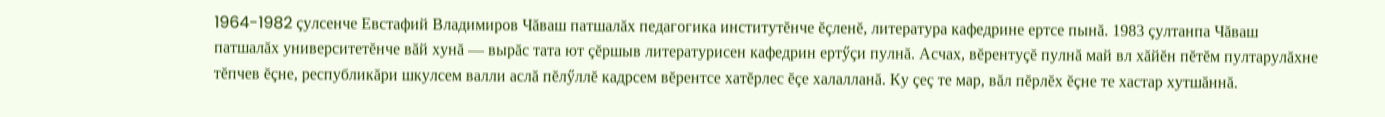1964-1982 çулсенче Евстафий Владимиров Чăваш патшалăх педагогика институтĕнче ĕçленĕ, литература кафедрине ертсе пынă. 1983 çултанпа Чăваш патшалăх университетĕнче вăй хунă — вырăс тата ют çĕршыв литературисен кафедрин ертӳçи пулнă. Асчах, вĕрентуçĕ пулнă май вл хăйĕн пĕтĕм пултарулăхне тĕпчев ĕçне, республикăри шкулсем валли аслă пĕлӳллĕ кадрсем вĕрентсе хатĕрлес ĕçе халалланă. Ку çеç те мар, вăл пĕрлĕх ĕçне те хастар хутшăннă.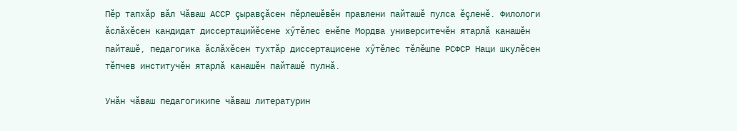Пĕр тапхăр вăл Чăваш АССР çыравçăсен пĕрлешĕвĕн правлени пайташĕ пулса ĕçленĕ. Филологи ăслăхĕсен кандидат диссертацийĕсене хӳтĕлес енĕпе Мордва университечĕн ятарлă канашĕн пайташĕ, педагогика ăслăхĕсен тухтăр диссертацисене хӳтĕлес тĕлĕшпе РСФСР Наци шкулĕсен тĕпчев институчĕн ятарлă канашĕн пайташĕ пулнă.

Унăн чăваш педагогикипе чăваш литературин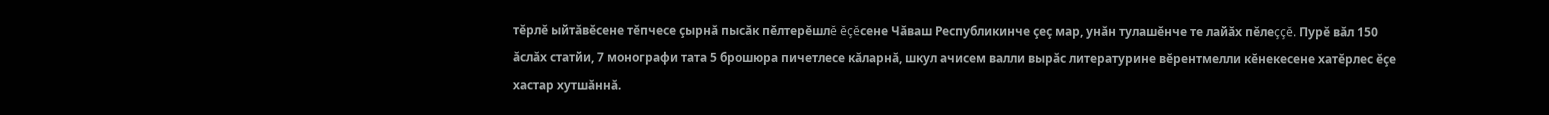тĕрлĕ ыйтăвĕсене тĕпчесе çырнă пысăк пĕлтерĕшлĕ ĕçĕсене Чăваш Республикинче çеç мар, унăн тулашĕнче те лайăх пĕлеççĕ. Пурĕ вăл 150 ăслăх статйи, 7 монографи тата 5 брошюра пичетлесе кăларнă, шкул ачисем валли вырăс литературине вĕрентмелли кĕнекесене хатĕрлес ĕçе хастар хутшăннă.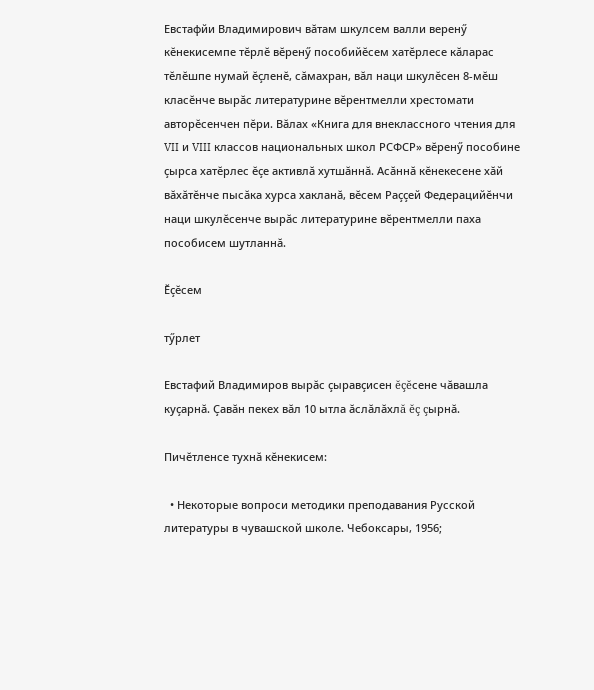Евстафйи Владимирович вăтам шкулсем валли веренӳ кĕнекисемпе тĕрлĕ вĕренӳ пособийĕсем хатĕрлесе кăларас тĕлĕшпе нумай ĕçленĕ, сăмахран, вăл наци шкулĕсен 8-мĕш класĕнче вырăс литературине вĕрентмелли хрестомати авторĕсенчен пĕри. Вăлах «Книга для внеклассного чтения для VII и VIII классов национальных школ РСФСР» вĕренӳ пособине çырса хатĕрлес ĕçе активлă хутшăннă. Асăннă кĕнекесене хăй вăхăтĕнче пысăка хурса хакланă, вĕсем Раççей Федерацийĕнчи наци шкулĕсенче вырăс литературине вĕрентмелли паха пособисем шутланнă.

Ӗçĕсем

тӳрлет

Евстафий Владимиров вырăс çыравçисен ĕçĕсене чăвашла куçарнă. Çавăн пекех вăл 10 ытла ăслăлăхлă ĕç çырнă.

Пичĕтленсе тухнă кĕнекисем:

  • Некоторые вопроси методики преподавания Русской литературы в чувашской школе. Чебоксары, 1956;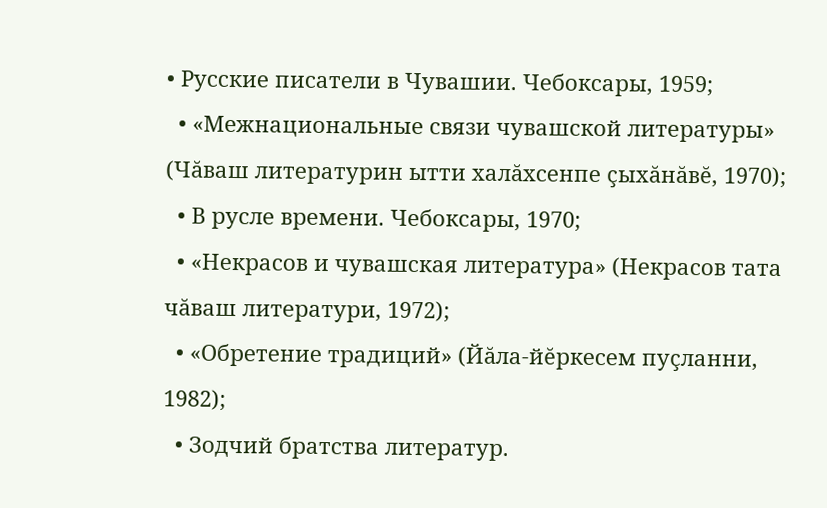• Русские писатели в Чувашии. Чебоксары, 1959;
  • «Межнациональные связи чувашской литературы» (Чăваш литературин ытти халăхсенпе çыхăнăвĕ, 1970);
  • В русле времени. Чебоксары, 1970;
  • «Некрасов и чувашская литература» (Некрасов тата чăваш литератури, 1972);
  • «Обретение традиций» (Йăла-йĕркесем пуçланни, 1982);
  • Зодчий братства литератур.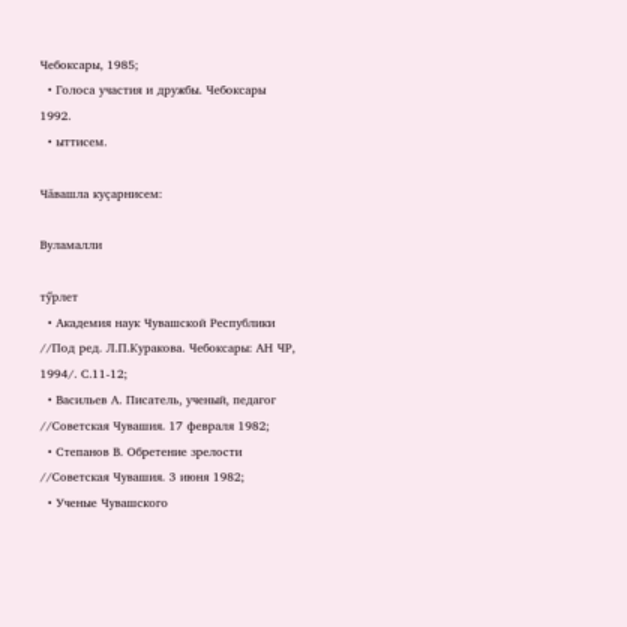Чебоксары, 1985;
  • Голоса участия и дружбы. Чебоксары 1992.
  • ыттисем.

Чăвашла куçарнисем:

Вуламалли

тӳрлет
  • Академия наук Чувашской Республики //Под ред. Л.П.Куракова. Чебоксары: АН ЧР, 1994/. С.11-12;
  • Васильев А. Писатель, ученый, педагог //Советская Чувашия. 17 февраля 1982;
  • Степанов В. Обретение зрелости //Советская Чувашия. 3 июня 1982;
  • Ученые Чувашского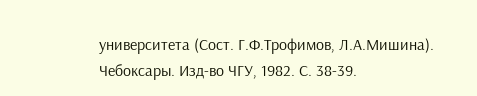университета (Сост. Г.Ф.Трофимов, Л.А.Мишина). Чебоксары. Изд-во ЧГУ, 1982. С. 38-39.